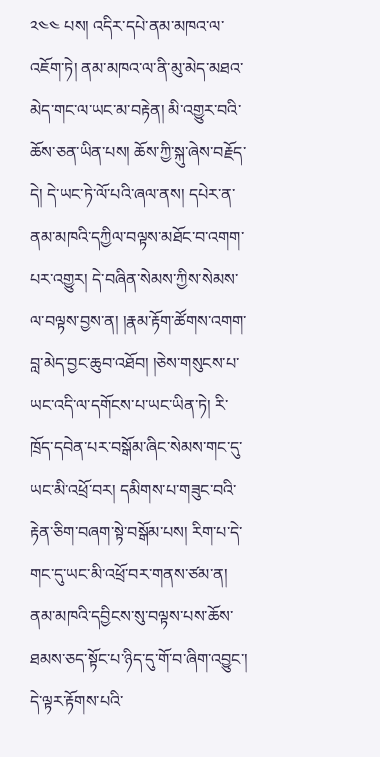༢༤༤ པས། འདིར་དཔེ་ནམ་མཁའ་ལ་འཇོག་ཏེ། ནམ་མཁའ་ལ་ནི་མུ་མེད་མཐའ་མེད་གང་ལ་ཡང་མ་བརྟེན། མི་འགྱུར་བའི་ཆོས་ཅན་ཡིན་པས། ཆོས་ཀྱི་སྐུ་ཞེས་བརྗོད་དེ། དེ་ཡང་ཏེ་ལོ་པའི་ཞལ་ནས། དཔེར་ན་ནམ་མཁའི་དཀྱིལ་བལྟས་མཐོང་བ་འགག་པར་འགྱུར། དེ་བཞིན་སེམས་ཀྱིས་སེམས་ལ་བལྟས་བྱས་ན། །རྣམ་རྟོག་ཚོགས་འགག་བླ་མེད་བྱང་ཆུབ་འཐོབ། །ཅེས་གསུངས་པ་ཡང་འདི་ལ་དགོངས་པ་ཡང་ཡིན་ཏེ། རི་ཁྲོད་དབེན་པར་བསྒོམ་ཞིང་སེམས་གང་དུ་ཡང་མི་འཕྲོ་བར། དམིགས་པ་གཟུང་བའི་རྟེན་ཅིག་བཞག་སྟེ་བསྒོམ་པས། རིག་པ་དེ་གང་དུ་ཡང་མི་འཕྲོ་བར་གནས་ཙམ་ན། ནམ་མཁའི་དབྱིངས་སུ་བལྟས་པས་ཆོས་ཐམས་ཅད་སྟོང་པ་ཉིད་དུ་གོ་བ་ཞིག་འབྱུང་། དེ་ལྟར་རྟོགས་པའི་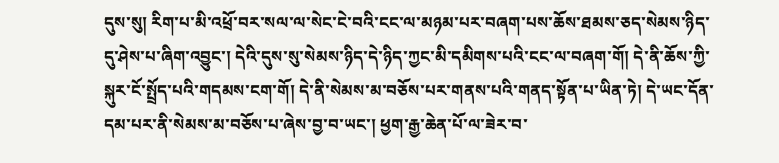དུས་སུ། རིག་པ་མི་འཕྲོ་བར་སལ་ལ་སེང་ངེ་བའི་ངང་ལ་མཉམ་པར་བཞག་པས་ཆོས་ཐམས་ཅད་སེམས་ཉིད་དུ་ཤེས་པ་ཞིག་འབྱུང་། དེའི་དུས་སུ་སེམས་ཉིད་དེ་ཉིད་ཀྱང་མི་དམིགས་པའི་ངང་ལ་བཞག་གོ། དེ་ནི་ཆོས་ཀྱི་སྐུར་ངོ་སྤྲོད་པའི་གདམས་ངག་གོ། དེ་ནི་སེམས་མ་བཅོས་པར་གནས་པའི་གནད་སྟོན་པ་ཡིན་ཏེ། དེ་ཡང་དོན་དམ་པར་ནི་སེམས་མ་བཅོས་པ་ཞེས་བྱ་བ་ཡང་། ཕྱག་རྒྱ་ཆེན་པོ་ལ་ཟེར་བ་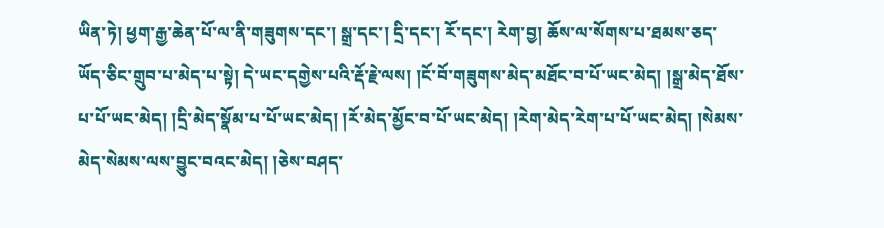ཡིན་ཏེ། ཕྱག་རྒྱ་ཆེན་པོ་ལ་ནི་གཟུགས་དང་། སྒྲ་དང་། དྲི་དང་། རོ་དང་། རེག་བྱ། ཆོས་ལ་སོགས་པ་ཐམས་ཅད་ཡོད་ཅིང་གྲུབ་པ་མེད་པ་སྟེ། དེ་ཡང་དགྱེས་པའི་རྡོ་རྗེ་ལས། །ངོ་བོ་གཟུགས་མེད་མཐོང་བ་པོ་ཡང་མེད། །སྒྲ་མེད་ཐོས་པ་པོ་ཡང་མེད། །དྲི་མེད་སྣོམ་པ་པོ་ཡང་མེད། །རོ་མེད་མྱོང་བ་པོ་ཡང་མེད། །རེག་མེད་རེག་པ་པོ་ཡང་མེད། །སེམས་མེད་སེམས་ལས་བྱུང་བའང་མེད། །ཅེས་བཤད་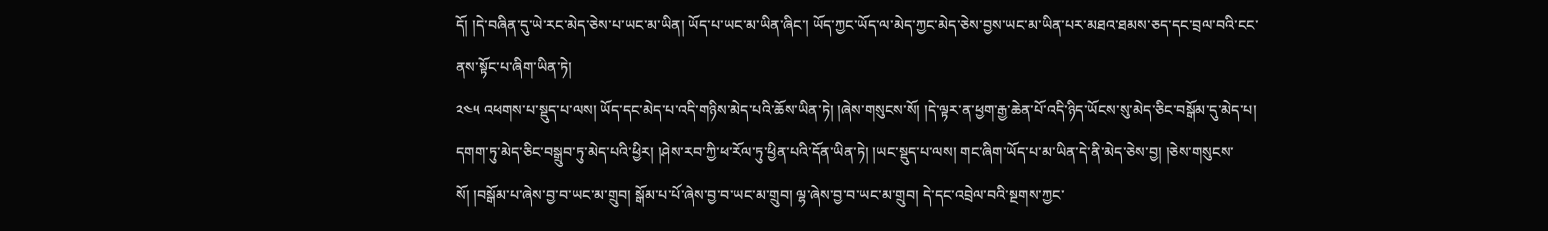དོ། །དེ་བཞིན་དུ་ཡེ་རང་མེད་ཅེས་པ་ཡང་མ་ཡིན། ཡོད་པ་ཡང་མ་ཡིན་ཞིང་། ཡོད་ཀྱང་ཡོད་ལ་མེད་ཀྱང་མེད་ཅེས་བྱས་ཡང་མ་ཡིན་པར་མཐའ་ཐམས་ཅད་དང་བྲལ་བའི་ངང་ནས་སྟོང་པ་ཞིག་ཡིན་ཏེ།
༢༤༥ འཕགས་པ་སྡུད་པ་ལས། ཡོད་དང་མེད་པ་འདི་གཉིས་མེད་པའི་ཆོས་ཡིན་ཏེ། །ཞེས་གསུངས་སོ། །དེ་ལྟར་ན་ཕྱག་རྒྱ་ཆེན་པོ་འདི་ཉིད་ཡོངས་སུ་མེད་ཅིང་བསྒོམ་དུ་མེད་པ། དགག་ཏུ་མེད་ཅིང་བསྒྲུབ་ཏུ་མེད་པའི་ཕྱིར། །ཤེས་རབ་ཀྱི་ཕ་རོལ་ཏུ་ཕྱིན་པའི་དོན་ཡིན་ཏེ། །ཡང་སྡུད་པ་ལས། གང་ཞིག་ཡོད་པ་མ་ཡིན་དེ་ནི་མེད་ཅེས་བྱ། །ཅེས་གསུངས་སོ། །བསྒོམ་པ་ཞེས་བྱ་བ་ཡང་མ་གྲུབ། སྒོམ་པ་པོ་ཞེས་བྱ་བ་ཡང་མ་གྲུབ། ལྷ་ཞེས་བྱ་བ་ཡང་མ་གྲུབ། དེ་དང་འབྲེལ་བའི་སྔགས་ཀྱང་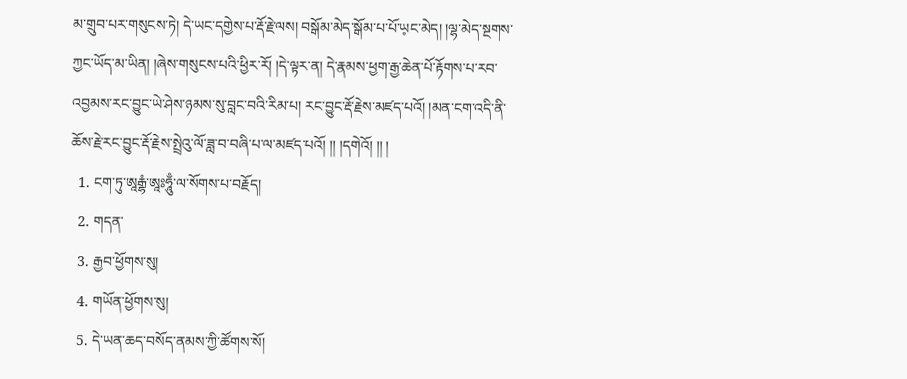མ་གྲུབ་པར་གསུངས་ཏེ། དེ་ཡང་དགྱེས་པ་རྡོ་རྗེ་ལས། བསྒོམ་མེད་སྒོམ་པ་པོ་ཡ༷ང་མེད། །ལྷ་མེད་སྔགས་ཀྱང་ཡོད་མ་ཡིན། །ཞེས་གསུངས་པའི་ཕྱིར་རོ། །དེ་ལྟར་ན། དེ་རྣམས་ཕྱག་རྒྱ་ཆེན་པོ་རྟོགས་པ་རབ་འབྱམས་རང་བྱུང་ཡེ་ཤེས་ཉམས་སུ་བླང་བའི་རིམ་པ། རང་བྱུང་རྡོ་རྗེས་མཛད་པའོ། །མན་ངག་འདི་ནི་ཆོས་རྗེ་རང་བྱུང་རྡོ་རྗེས་སྤྲེའུ་ལོ་ཟླ་བ་བཞི་པ་ལ་མཛད་པའོ། །། །དགེའོ། །། །
  1. ངག་ཏུ་ཨཱརྒྷཾ་ཨཱཿཧཱུྃ་ལ་སོགས་པ་བརྗོད།
  2. གདན་
  3. རྒྱབ་ཕྱོགས་སུ།
  4. གཡོན་ཕྱོགས་སུ།
  5. དེ་ཡན་ཆད་བསོད་ནམས་ཀྱི་ཚོགས་སོ།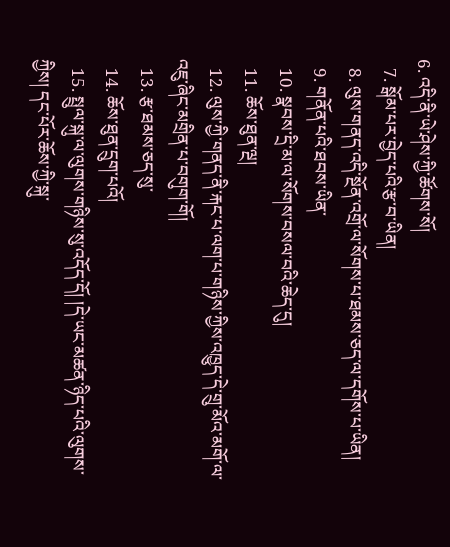6. འདི་ནི་ཡེ་ཤེས་ཀྱི་ཚོགས་སོ།
  7. སྒོམ་པར་བྱེད་པའི་རྩ་བ་ཡིན།
  8. ལུས་གནད་འདི་སྔོན་འགྲོ་ལ་སོགས་པ་ཐམས་ཅད་ལ་དགོས་པ་ཡིན།
  9. གནོན་པའི་ཐབས་ཡིན་
  10. སྣབས་དྲི་མ་ལ་སོགས་བསལ་བའི་ཆེད་དུ།
  11. ཆོས་ཐུན་ལྔ།
  12. ལུས་ཀྱི་གནད་ནི་རྐང་པ་ལག་པ་གཉིས་ཀྱིས་འཁྱུད་དེ་གྲུ་མོའ་མགོ་ལ་འཇུ་ཞིང་མགྲིན་པ་བགུག་གོ།
  13. རྩ་ཐམས་ཅད་སུ་
  14. ཆོས་ཐུན་དྲུག་པའོ།
  15. སྤྲུལ་སྐུ་ལ་ལུགས་གཉིས་སུ་འདོད་དོ། །དེ་ཡང་མཚན་ཉིད་པའི་ལུགས་ཀྱིས། དང་པོར་ཆོས་ཀྱི་སྐུ་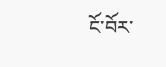ངོ་བོར་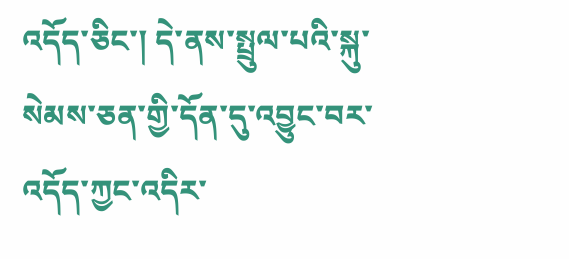འདོད་ཅིང་། དེ་ནས་སྤྲུལ་པའི་སྐུ་སེམས་ཅན་གྱི་དོན་དུ་འབྱུང་བར་འདོད་ཀྱང་འདིར་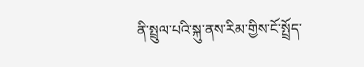ནི་སྤྲུལ་པའི་སྐུ་ནས་རིམ་གྱིས་ངོ་སྤྲོད་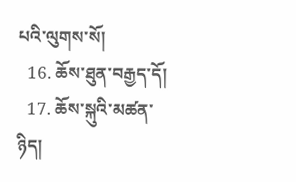པའི་ལུགས་སོ།
  16. ཆོས་ཐུན་བརྒྱད་དོ།
  17. ཆོས་སྐུའི་མཚན་ཉིད།